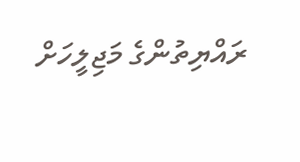ރައްޔިތުންގެ މަޖިލީހަށް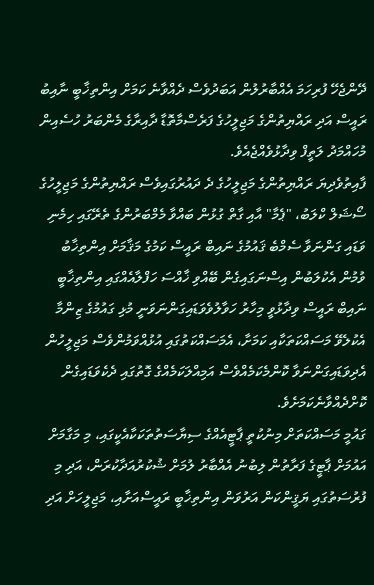ދޭންޖެހޭ ފުރިހަމަ އެއްބާރުލުން އަބަދުވެސް ދެއްވާނެ ކަމަށް އިންތިޚާބީ ނާއިބު ރައީސް އަދި ރައްޔިތުންގެ މަޖިލީހުގެ ފަރެސްމާތޮޑާ ދާއިރާގެ މެންބަރު ހުސެއިން މުހައްމަދު ލަތީފް ވިދާޅުވެއްޖެއެވެ.
ފާއިތުވެދިޔަ ރައްޔިތުންގެ މަޖިލީހުގެ ދެ ދައުރުގައިވެސް ރައްޔިތުންގެ މަޖިލީހުގެ ސޯޝަލް ކްލަބު، "ޕެމާ" އާއި ގާތް ގުޅުން ބައްވާ މެމްބަރުންގެ ތެރޭގައި ހިމެނި ވަޑައި ގަންނަވާ ސެމްބެ ޤައުމުގެ ނައިބް ރައީސް ކަމުގެ މަޤާމަށް އިންތިޚާބު ވުމުން އެކުލަބުން އިސްނަގައިގެން ބޭއްވި ޚާއްސަ ހަފްލާއެއްގައި އިންތިޚާބީ ނައިބް ރައީސް ވިދާޅުވީ މިހާރު ހަވާލުވެވަޑައިގަންނަވަނީ މުޅި ގައުމުގެ ޒިންމާ އެކުލެވޭ މަސައްކަތަކާއި ކަމަށާ، އެމަސައްކަތުގައި އުޅުއްވަމުންވެސް މަޖިލީހުން އެދިވަޑައިގަންނަވާ ކޮންމެކަމެއްވެސް އަމިއްލަކަމެއްގެ ގޮތުގައި ދެކެވަޑައިގެން ކޮށްދެއްވާނެކަމަށެވެ.
ގައުމީ މަސައްކަތަށް މިނުކުތީ ޕާޓީއެއްގެ ސިޔާސަތުތަކަކާއެކީގައި، މި މަގާމަށް އައުމަށް ޕާޓީގެ ފަރާތުން ލިބުނު އެއްބާރު ލުމަށް ޝުކުރުއަދާކުރަން، އަދި މި ފުރުސަތުގައި ޔަޤީންކަން އަރުވަން އިންތިޚާބީ ރައީސްއަށާއި، މަޖިލީހަށް އަދި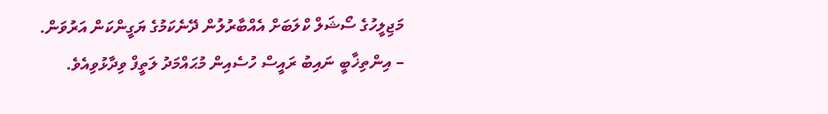މަޖިލީހުގެ ސޯޝަލް ކްލަބަށް އެއްބާރުލުން ދޭނެކަމުގެ ޔަގީންކަން އަރުވަން.
– އިންތިޚާބީ ނައިބު ރައީސް ހުސެއިން މުޙައްމަދު ލަތީފް ވިދާޅުވިއެވެ.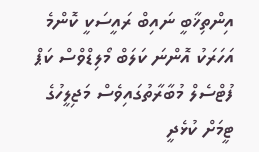އިންތިޚާބީ ނައިބް ރައީސަކީ ކޮންމެ އަހަރަކު އޮންނަ ކަލަބް މޯލިޑްވްސް ކަޕް ފުޓްސެލް މުބާރާތުގައިވެސް މަޖިލީހުގެ ޓީމަށް ކުޅެދީ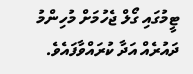ޓީމުގައި ގޯލް ޖެހުމަށް މުހިންމު ދައުރެއް އަދާ ކުރައްވާފައެވެ.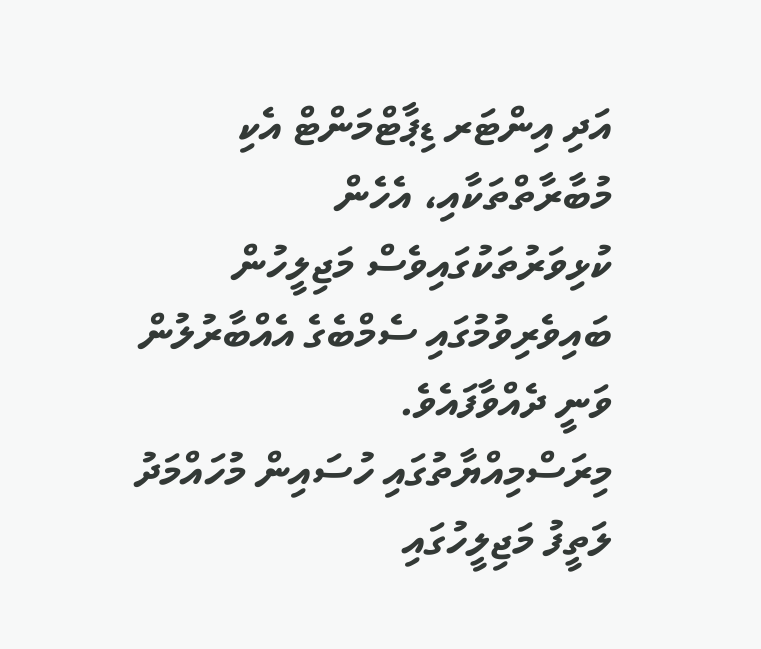އަދި އިންޓަރ ޑިޕާޓްމަންޓް އެކި މުބާރާތްތަކާއި، އެހެން ކުޅިވަރުތަކުގައިވެސް މަޖިލީހުން ބައިވެރިވުމުގައި ސެމްބެގެ އެއްބާރުލުން ވަނީ ދެއްވާފައެވެ.
މިރަސްމިއްޔާތުގައި ހުސައިން މުހައްމަދު ލަތީފު މަޖިލީހުގައި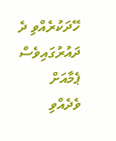ހޭދަކުރެއްވި ދެ ދައުރުގައިވެސް ޕެމާއަށް ވެދެއްވި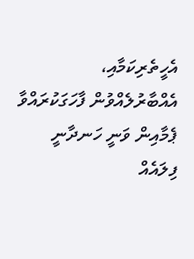އެހީތެރިކަމާއި، އެއްބާރުލެއްވުން ފާހަގަކުރައްވާ ޕެމާއިން ވަނީ ހަނދާނީ ފިލައެއް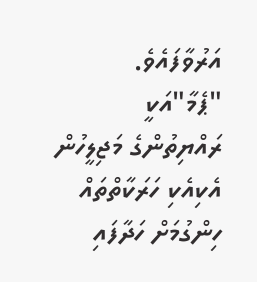އަރުވާފައެވެ.
"ޕެމާ"އަކީ ރައްޔިތުންގެ މަޖިލީހުން އެކިއެކި ހަރަކާތްތައް ހިންގުމަށް ހަދާފައި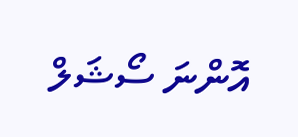އޮންނަ ސޯޝަލް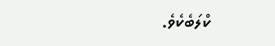ކްލަބެކެވެ.